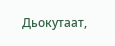Дьокутаат,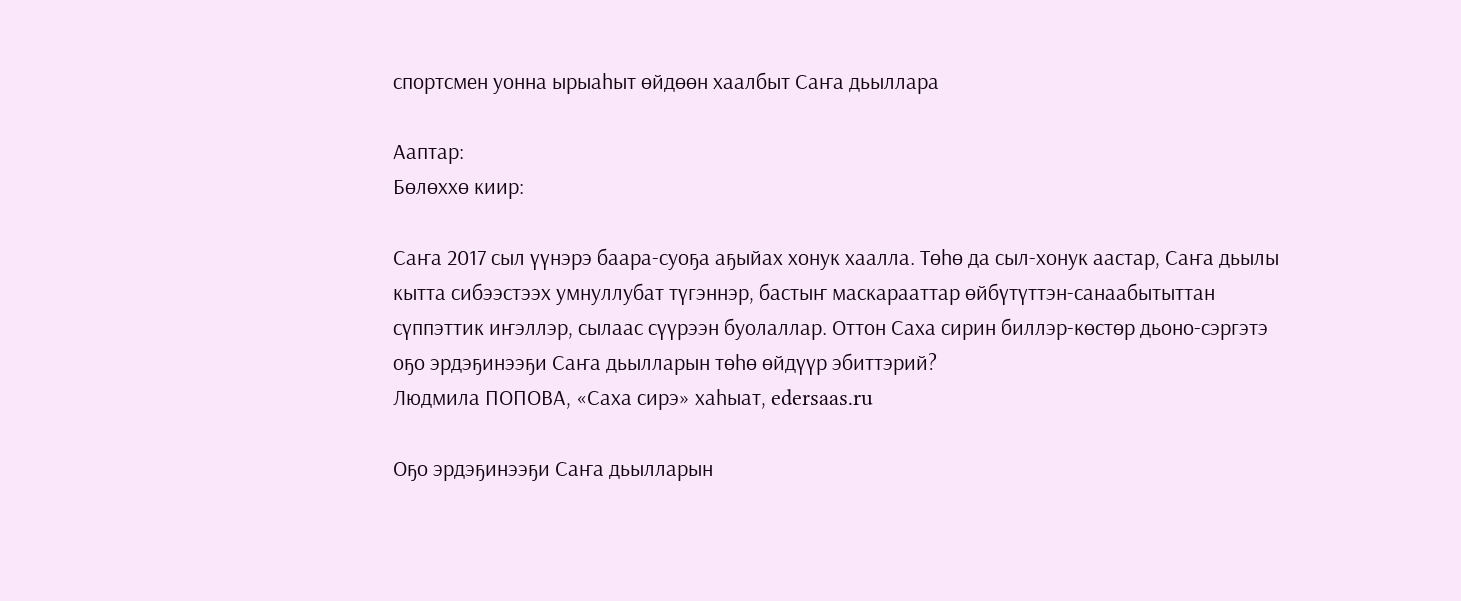спортсмен уонна ырыаһыт өйдөөн хаалбыт Саҥа дьыллара

Ааптар:
Бөлөххө киир:

Саҥа 2017 сыл үүнэрэ баара-суоҕа аҕыйах хонук хаалла. Төһө да сыл-хонук аастар, Саҥа дьылы кытта сибээстээх умнуллубат түгэннэр, бастыҥ маскарааттар өйбүтүттэн-санаабытыттан сүппэттик иҥэллэр, сылаас сүүрээн буолаллар. Оттон Саха сирин биллэр-көстөр дьоно-сэргэтэ оҕо эрдэҕинээҕи Саҥа дьылларын төһө өйдүүр эбиттэрий?
Людмила ПОПОВА, «Саха сирэ» хаһыат, edersaas.ru

Оҕо эрдэҕинээҕи Саҥа дьылларын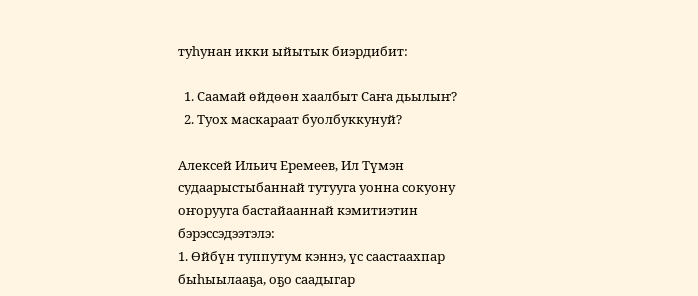туһунан икки ыйытык биэрдибит:

  1. Саамай өйдөөн хаалбыт Саҥа дьылыҥ?
  2. Туох маскараат буолбуккунуй?

Алексей Ильич Еремеев, Ил Түмэн судаарыстыбаннай тутууга уонна сокуону оҥорууга бастайааннай кэмитиэтин бэрэссэдээтэлэ:
1. Өйбүн туппутум кэннэ, үс саастаахпар быһыылааҕа, оҕо саадыгар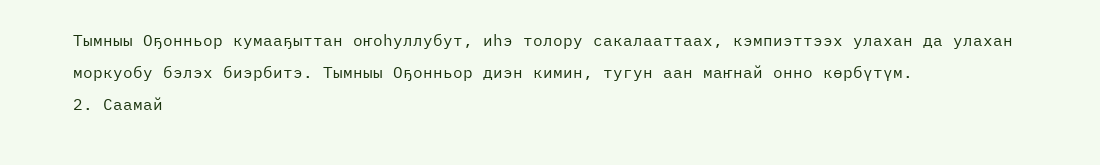Тымныы Оҕонньор кумааҕыттан оҥоһуллубут, иһэ толору сакалааттаах, кэмпиэттээх улахан да улахан моркуобу бэлэх биэрбитэ. Тымныы Оҕонньор диэн кимин, тугун аан маҥнай онно көрбүтүм.
2. Саамай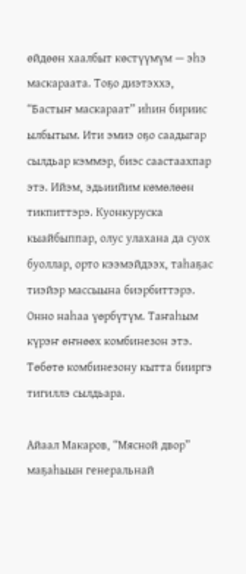өйдөөн хаалбыт көстүүмүм — эһэ маскараата. Тоҕо диэтэххэ, “Бастыҥ маскараат” иһин бириис ылбытым. Ити эмиэ оҕо саадыгар сылдьар кэммэр, биэс саастаахпар этэ. Ийэм, эдьиийим көмөлөөн тикпиттэрэ. Куонкуруска кыайбыппар, олус улахана да суох буоллар, орто кээмэйдээх, таһаҕас тиэйэр массыына биэрбиттэрэ. Онно наһаа үөрбүтүм. Таҥаһым күрэҥ өҥнөөх комбинезон этэ. Төбөтө комбинезону кытта бииргэ тигиллэ сылдьара.

Айаал Макаров, “Мясной двор” маҕаһыын генеральнай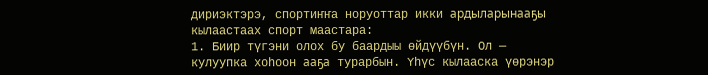дириэктэрэ, спортиҥҥа норуоттар икки ардыларынааҕы кылаастаах спорт маастара:
1. Биир түгэни олох бу баардыы өйдүүбүн. Ол — кулуупка хоһоон ааҕа турарбын. Үһүс кылааска үөрэнэр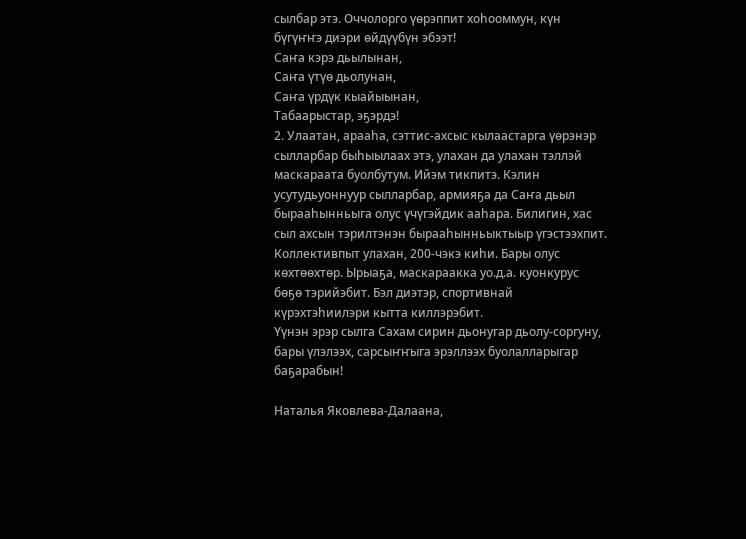сылбар этэ. Оччолорго үөрэппит хоһооммун, күн бүгүҥҥэ диэри өйдүүбүн эбээт!
Саҥа кэрэ дьылынан,
Саҥа үтүө дьолунан,
Саҥа үрдүк кыайыынан,
Табаарыстар, эҕэрдэ!
2. Улаатан, арааһа, сэттис-ахсыс кылаастарга үөрэнэр сылларбар быһыылаах этэ, улахан да улахан тэллэй маскараата буолбутум. Ийэм тикпитэ. Кэлин усутудьуоннуур сылларбар, армияҕа да Саҥа дьыл бырааһынньыга олус үчүгэйдик ааһара. Билигин, хас сыл ахсын тэрилтэнэн бырааһынньыктыыр үгэстээхпит. Коллективпыт улахан, 200-чэкэ киһи. Бары олус көхтөөхтөр. Ырыаҕа, маскараакка уо.д.а. куонкурус бөҕө тэрийэбит. Бэл диэтэр, спортивнай күрэхтэһиилэри кытта киллэрэбит.
Үүнэн эрэр сылга Сахам сирин дьонугар дьолу-соргуну, бары үлэлээх, сарсыҥҥыга эрэллээх буолалларыгар баҕарабын!

Наталья Яковлева-Далаана,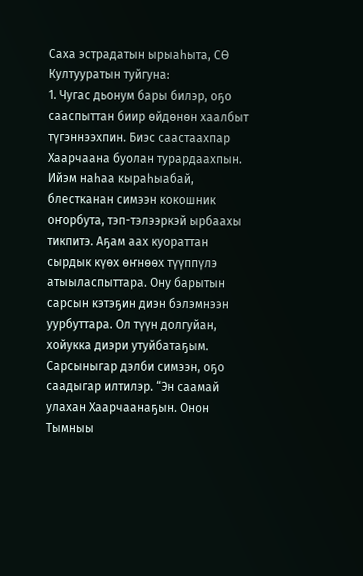Саха эстрадатын ырыаһыта, СӨ Култууратын туйгуна:
1. Чугас дьонум бары билэр, оҕо сааспыттан биир өйдөнөн хаалбыт түгэннээхпин. Биэс саастаахпар Хаарчаана буолан турардаахпын. Ийэм наһаа кыраһыабай, блестканан симээн кокошник оҥорбута, тэп-тэлээркэй ырбаахы тикпитэ. Аҕам аах куораттан сырдык күөх өҥнөөх түүппүлэ атыыласпыттара. Ону барытын сарсын кэтэҕин диэн бэлэмнээн уурбуттара. Ол түүн долгуйан, хойукка диэри утуйбатаҕым. Сарсыныгар дэлби симээн, оҕо саадыгар илтилэр. “Эн саамай улахан Хаарчаанаҕын. Онон Тымныы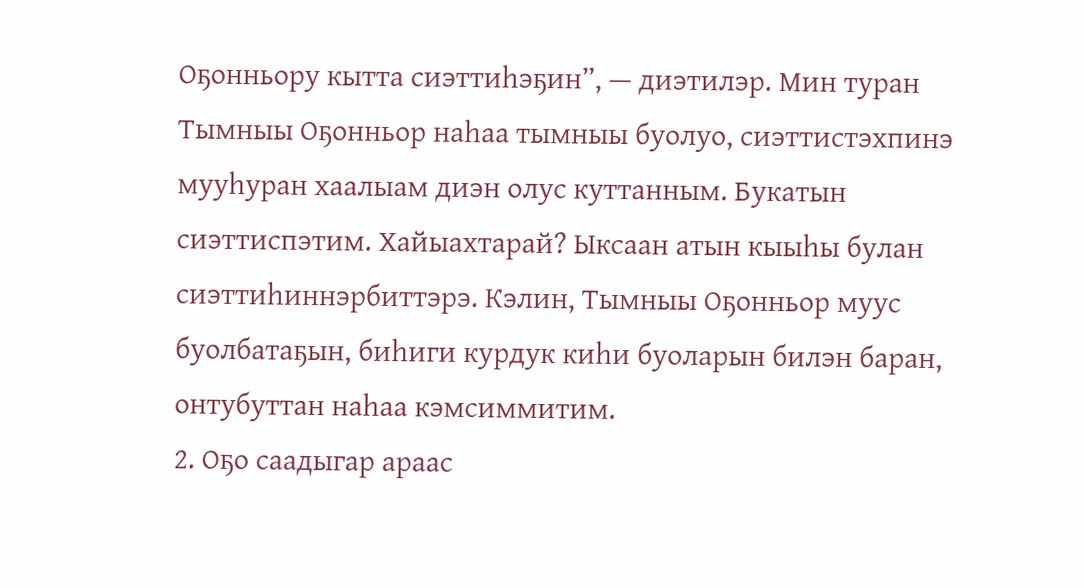Оҕонньору кытта сиэттиһэҕин”, — диэтилэр. Мин туран Тымныы Оҕонньор наһаа тымныы буолуо, сиэттистэхпинэ мууһуран хаалыам диэн олус куттанным. Букатын сиэттиспэтим. Хайыахтарай? Ыксаан атын кыыһы булан сиэттиһиннэрбиттэрэ. Кэлин, Тымныы Оҕонньор муус буолбатаҕын, биһиги курдук киһи буоларын билэн баран, онтубуттан наһаа кэмсиммитим.
2. Оҕо саадыгар араас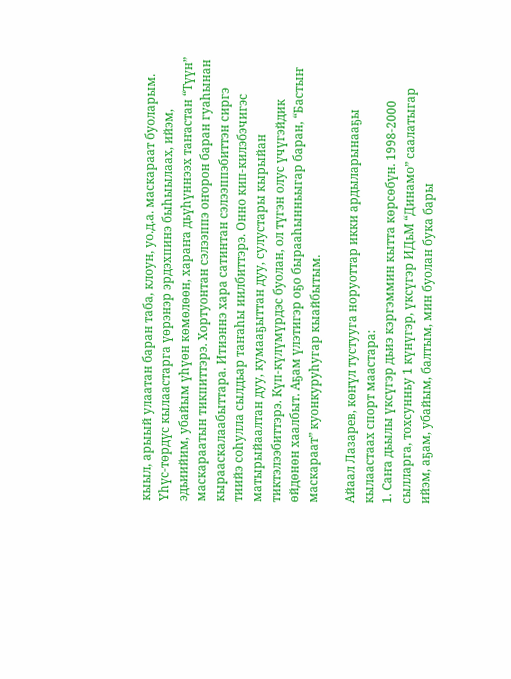кыыл, арыый улаатан баран таба, клоун, уо.д.а. маскараат буоларым. Үһүс-төрдүс кылаастарга үөрэнэр эрдэхпинэ быһыылаах, ийэм, эдьиийим, убайым үһүөн көмөлөөн, хараҥа дьүһүннээх таҥастан “Түүн” маскараатын тикпиттэрэ. Хортуонтан сэлээппэ оҥорон баран гуаһынан кырааскалаабыттара. Итиэннэ хара сатинтан сэлээппэбиттэн сиргэ тиийэ соһулла сылдьар таҥаһы иилбиттэрэ. Онно кип-килэбэчигэс матырыйаалтан дуу, кумааҕыттан дуу, сулустары кырыйан тиктэлээбиттэрэ. Күп-күлүмүрдэс буолан, ол түгэн олус үчүгэйдик өйдөнөн хаалбыт. Аҕам үлэтигэр оҕо бырааһынньыгар баран, “Бастыҥ маскараат” куонкуруһугар кыайбытым.

Айаал Лазарев, көҥүл тустууга норуоттар икки ардыларынааҕы кылаастаах спорт маастара:
1. Саҥа дьылы үксүгэр дьиэ кэргэммин кытта көрсөбүн. 1998-2000 сылларга, тохсунньу 1 күнүгэр, үксүгэр ИДьМ “Динамо” саалатыгар ийэм, аҕам, убайым, балтым, мин буолан бука бары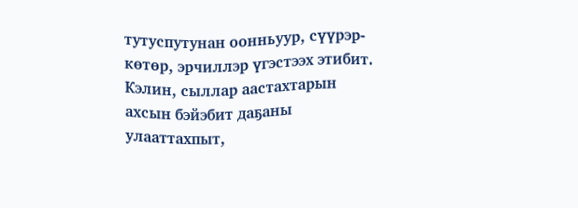тутуспутунан оонньуур, сүүрэр-көтөр, эрчиллэр үгэстээх этибит. Кэлин, сыллар аастахтарын ахсын бэйэбит даҕаны улааттахпыт,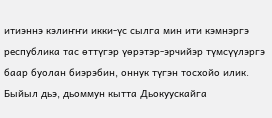итиэннэ кэлиҥҥи икки-үс сылга мин ити кэмнэргэ республика тас өттүгэр үөрэтэр-эрчийэр түмсүүлэргэ баар буолан биэрэбин, оннук түгэн тосхойо илик. Быйыл дьэ, дьоммун кытта Дьокуускайга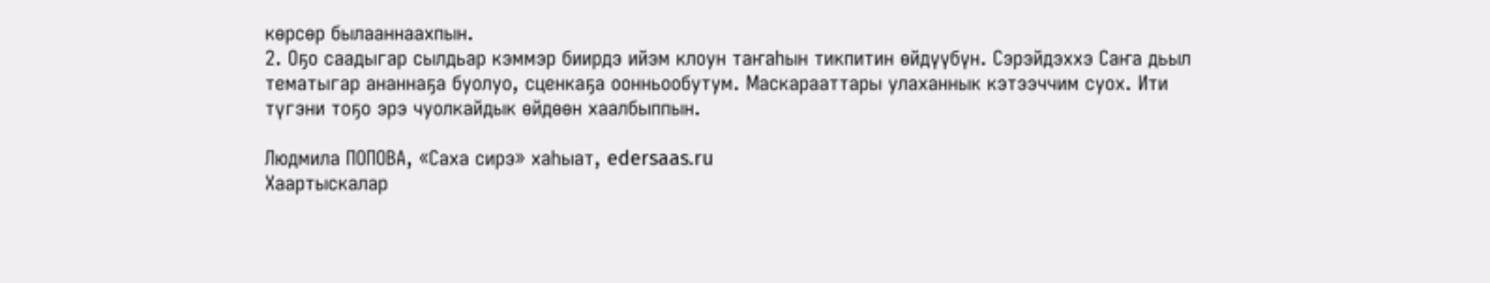көрсөр былааннаахпын.
2. Оҕо саадыгар сылдьар кэммэр биирдэ ийэм клоун таҥаһын тикпитин өйдүүбүн. Сэрэйдэххэ Саҥа дьыл тематыгар ананнаҕа буолуо, сценкаҕа оонньообутум. Маскарааттары улаханнык кэтээччим суох. Ити түгэни тоҕо эрэ чуолкайдык өйдөөн хаалбыппын.

Людмила ПОПОВА, «Саха сирэ» хаһыат, edersaas.ru
Хаартыскалар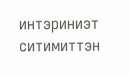интэриниэт ситимиттэн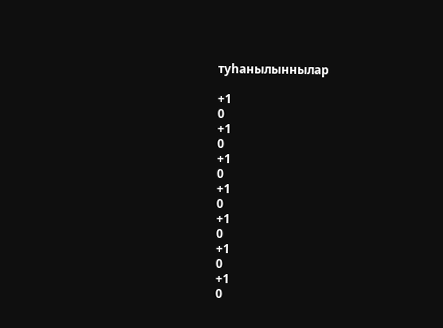туһанылыннылар

+1
0
+1
0
+1
0
+1
0
+1
0
+1
0
+1
0